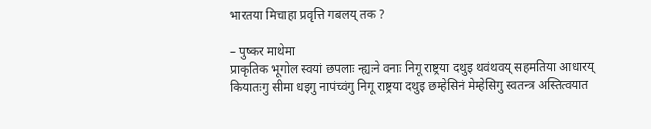भारतया मिचाहा प्रवृत्ति गबलय् तक ?

– पुष्कर माथेमा
प्राकृतिक भूगोल स्वयां छपलाः न्ह्यःने वनाः निगू राष्ट्रया दथुइ थवंथवय् सहमतिया आधारय् कियातःगु सीमा धइगु नापंच्वंगु निगू राष्ट्रया दथुइ छम्हेसिनं मेम्हेसिगु स्वतन्त्र अस्तित्वयात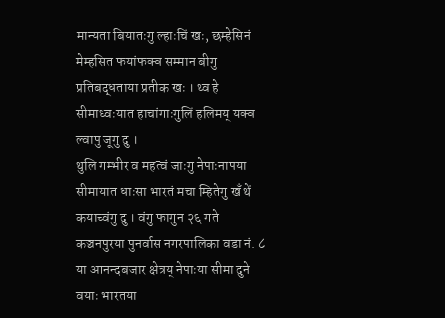मान्यता बियातःगु ल्हाःचिं खः, छम्हेसिनं मेम्हसित फयांफक्व सम्मान बीगु प्रतिबद्धताया प्रतीक खः । थ्व हे सीमाध्वःयात हाचांगाःगुलिं हलिमय् यक्व ल्वापु जूगु दु ।
थुलि गम्भीर व महत्वं जाःगु नेपाःनापया सीमायात धाःसा भारतं मचा म्हितेगु खँ थें कयाच्वंगु दु । वंगु फागुन २६ गते कञ्चनपुरया पुनर्वास नगरपालिका वडा नं. ८ या आनन्दबजार क्षेत्रय् नेपाःया सीमा दुने वयाः भारतया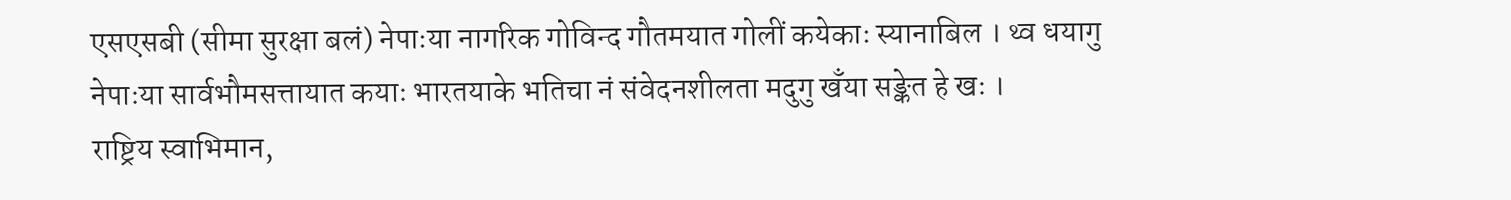एसएसबी (सीमा सुरक्षा बलं) नेपाःया नागरिक गोविन्द गौतमयात गोलीं कयेकाः स्यानाबिल । थ्व धयागु नेपाःया सार्वभौमसत्तायात कयाः भारतयाके भतिचा नं संवेदनशीलता मदुगु खँया सङ्केत हे खः ।
राष्ट्रिय स्वाभिमान,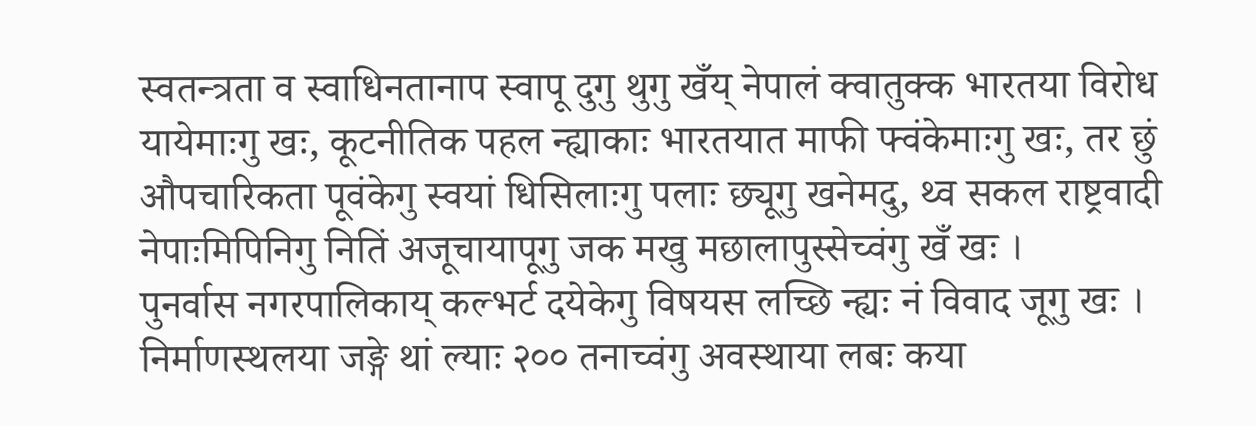स्वतन्त्रता व स्वाधिनतानाप स्वापू दुगु थुगु खँय् नेपालं क्वातुक्क भारतया विरोध यायेमाःगु खः, कूटनीतिक पहल न्ह्याकाः भारतयात माफी फ्वंकेमाःगु खः, तर छुं औपचारिकता पूवंकेगु स्वयां धिसिलाःगु पलाः छ्यूगु खनेमदु, थ्व सकल राष्ट्रवादी नेपाःमिपिनिगु नितिं अजूचायापूगु जक मखु मछालापुस्सेच्वंगु खँ खः ।
पुनर्वास नगरपालिकाय् कल्भर्ट दयेकेगु विषयस लच्छि न्ह्यः नं विवाद जूगु खः । निर्माणस्थलया जङ्गे थां ल्याः २०० तनाच्वंगु अवस्थाया लबः कया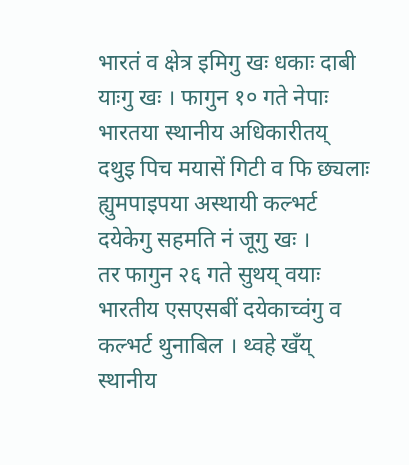भारतं व क्षेत्र इमिगु खः धकाः दाबी याःगु खः । फागुन १० गते नेपाः भारतया स्थानीय अधिकारीतय् दथुइ पिच मयासें गिटी व फि छ्यलाः ह्युमपाइपया अस्थायी कल्भर्ट दयेकेगु सहमति नं जूगु खः ।
तर फागुन २६ गते सुथय् वयाः भारतीय एसएसबीं दयेकाच्वंगु व कल्भर्ट थुनाबिल । थ्वहे खँय् स्थानीय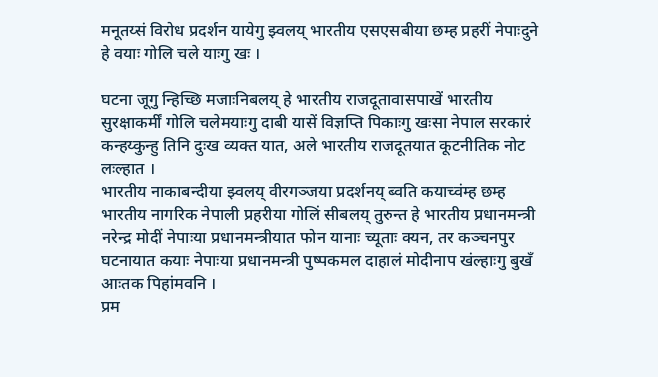मनूतय्सं विरोध प्रदर्शन यायेगु झ्वलय् भारतीय एसएसबीया छम्ह प्रहरीं नेपाःदुने हे वयाः गोलि चले याःगु खः ।

घटना जूगु न्हिच्छि मजाःनिबलय् हे भारतीय राजदूतावासपाखें भारतीय सुरक्षाकर्मीं गोलि चलेमयाःगु दाबी यासें विज्ञप्ति पिकाःगु खःसा नेपाल सरकारं कन्हय्कुन्हु तिनि दुःख व्यक्त यात, अले भारतीय राजदूतयात कूटनीतिक नोट लःल्हात ।
भारतीय नाकाबन्दीया झ्वलय् वीरगञ्जया प्रदर्शनय् ब्वति कयाच्वंम्ह छम्ह भारतीय नागरिक नेपाली प्रहरीया गोलिं सीबलय् तुरुन्त हे भारतीय प्रधानमन्त्री नरेन्द्र मोदीं नेपाःया प्रधानमन्त्रीयात फोन यानाः च्यूताः क्यन, तर कञ्चनपुर घटनायात कयाः नेपाःया प्रधानमन्त्री पुष्पकमल दाहालं मोदीनाप खंल्हाःगु बुखँ आःतक पिहांमवनि ।
प्रम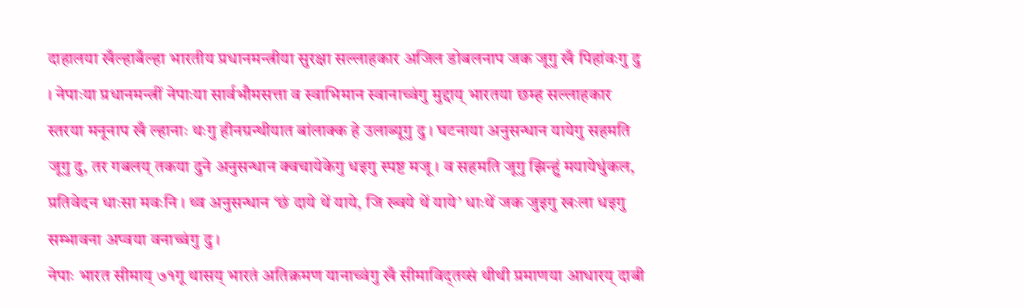दाहालया खँल्हाबँल्हा भारतीय प्रधानमन्त्रीया सुरक्षा सल्लाहकार अजिल डोबलनाप जक जूगु खँ पिहांवःगु दु । नेपाःया प्रधानमन्त्रीं नेपाःया सार्वभौमसत्ता व स्वाभिमान स्वानाच्वंगु मुद्दाय् भारतया छम्ह सल्लाहकार स्तरया मनूनाप खँ ल्हानाः थःगु हीनग्रन्थीयात बांलाक्क हे उलाब्यूगु दु । घटनाया अनुसन्धान यायेगु सहमति जूगु दु, तर गबलय् तकया दुने अनुसन्धान क्वचायेकेगु धइगु स्पष्ट मजू । व सहमति जूगु झिन्हुं मयायेधुंकल, प्रतिवेदन धाःसा मवःनि । थ्व अनुसन्धान ‘छं दाये थें याये, जि ख्वये थें याये’ धाःथें जक जुइगु खःला धइगु सम्भावना अप्वया वनाच्वंगु दु ।
नेपाः भारत सीमाय् ७१गू थासय् भारतं अतिक्रमण यानाच्वंगु खँ सीमाविद्तय्सं थीथी प्रमाणया आधारय् दाबी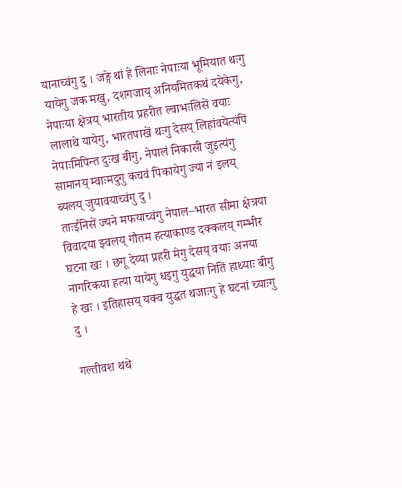यानाच्वंगु दु । जङ्गे थां हे लिनाः नेपाःया भूमियात थःगु यायेगु जक मखु, दशगजाय् अनियमितकथं दयेकेगु, नेपाःया क्षेत्रय् भारतीय प्रहरीत ल्वाभःलिसें वयाः लालाथे यायेगु, भारतपाखें थःगु देसय् लिहांवयेत्यंपिं नेपाःमिपिन्त दुःख बीगु, नेपालं निकासी जुइत्यंगु सामानय् म्वाःमदुगु कचवं पिकायेगु ज्या नं इलय् ब्यलय् जुयावयाच्वंगु दु ।
ताःईनिसें ज्यने मफयाच्वंगु नेपाल–भारत सीमा क्षेत्रया विवादया झ्वलय् गौतम हत्याकाण्ड दक्कलय् गम्भीर घटना खः । छगू देय्या प्रहरी मेगु देसय् वयाः अनया नागरिकया हत्या यायेगु धइगु युद्धया नितिं हाथ्याः बीगु हे खः । इतिहासय् यक्व युद्धत थजाःगु हे घटनां च्याःगु दु ।

गल्तीवश थथे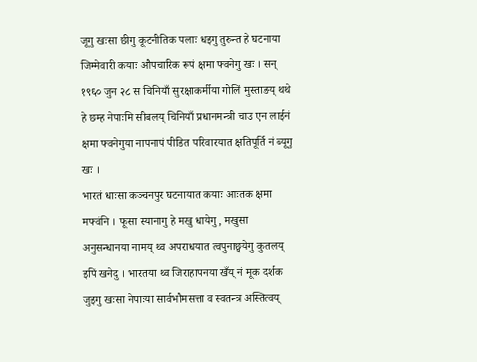जूगु खःसा छीगु कूटनीतिक पलाः धइगु तुरुन्त हे घटनाया जिम्मेवारी कयाः औपचारिक रूपं क्षमा फ्वनेगु खः । सन् १९६० जुन २८ स चिनियाँ सुरक्षाकर्मीया गोलिं मुस्ताङय् थथे हे छम्ह नेपाःमि सीबलय् चिनियाँ प्रधानमन्त्री चाउ एन लाईनं क्षमा फ्वनेगुया नापनापं पीडित परिवारयात क्षतिपूर्ति नं ब्यूगु खः ।
भारतं धाःसा कञ्चनपुर घटनायात कयाः आःतक क्षमा मफ्वंनि । फूसा स्यानागु हे मखु धायेगु, मखुसा अनुसन्धानया नामय् थ्व अपराधयात त्वपुनाछ्वयेगु कुतलय् इपिं खनेदु । भारतया थ्व जिराहापनया खँय् नं मूक दर्शक जुइगु खःसा नेपाःया सार्वभौमसत्ता व स्वतन्त्र अस्तित्वय्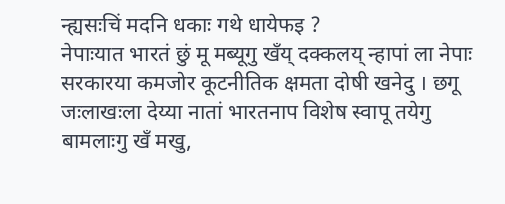न्ह्यसःचिं मदनि धकाः गथे धायेफइ ?
नेपाःयात भारतं छुं मू मब्यूगु खँय् दक्कलय् न्हापां ला नेपाः सरकारया कमजोर कूटनीतिक क्षमता दोषी खनेदु । छगू जःलाखःला देय्या नातां भारतनाप विशेष स्वापू तयेगु बामलाःगु खँ मखु,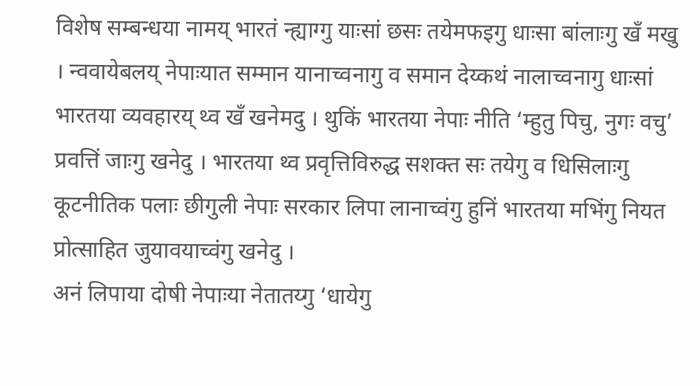विशेष सम्बन्धया नामय् भारतं न्ह्याग्गु याःसां छसः तयेमफइगु धाःसा बांलाःगु खँ मखु । न्ववायेबलय् नेपाःयात सम्मान यानाच्वनागु व समान देय्कथं नालाच्वनागु धाःसां भारतया व्यवहारय् थ्व खँ खनेमदु । थुकिं भारतया नेपाः नीति ‘म्हुतु पिचु, नुगः वचु’ प्रवत्तिं जाःगु खनेदु । भारतया थ्व प्रवृत्तिविरुद्ध सशक्त सः तयेगु व धिसिलाःगु कूटनीतिक पलाः छीगुली नेपाः सरकार लिपा लानाच्वंगु हुनिं भारतया मभिंगु नियत प्रोत्साहित जुयावयाच्वंगु खनेदु ।
अनं लिपाया दोषी नेपाःया नेतातय्गु ‘धायेगु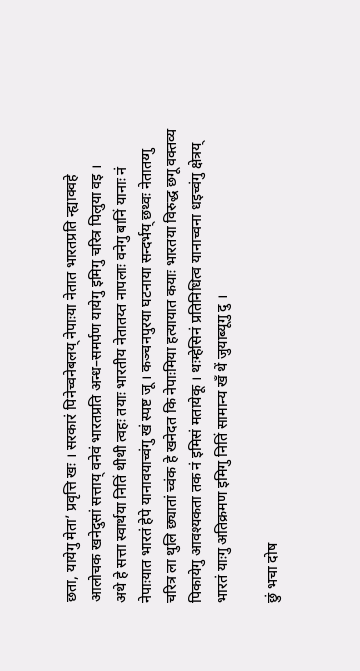छता, यायेगु मेता’ प्रवृत्ति खः । सरकारं पिनेच्वनेबलय् नेपाःया नेतात भारतप्रति न्ह्याक्वहे आलोचक खनेदुसां सत्ताय् वनेवं भारतप्रति अन्ध–समर्पण यायेगु इमिगु चरित्र पिलुया वइ ।
अथे हे सत्ता स्वार्थया नितिं थीथी त्वहः तयाः भारतीय नेतातय्त नापलाः वनेगु बानिं यानाः नं नेपाःयात भारतं हेपे यानावयाच्वंगु खं स्पष्ट जू । कञ्चनपुरया घटनाया सन्दर्भय् छथ्वः नेतातय्गु चरित्र ला थुलि छ्यातां च्वंक हे खनेदत कि नेपाःमिया हत्यायात कयाः भारतया विरुद्ध छगू वक्तव्य पिकायेगु आवश्यकता तक नं इमिसं मतायेकू । थःम्हेसिनं प्रतिनिधित्व यानाच्वना धइच्वंगु क्षेत्रय् भारतं याःगु अतिक्रमण इमिगु नितिं सामान्य खँ थें जुयाब्यूगु दु ।

छुं भचा दोष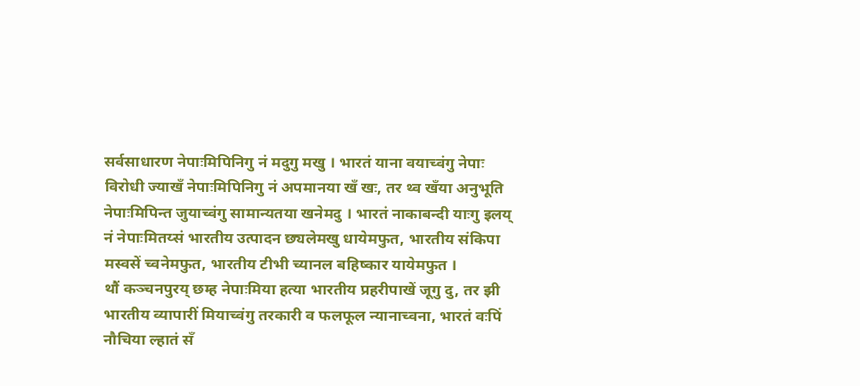सर्वसाधारण नेपाःमिपिनिगु नं मदुगु मखु । भारतं याना वयाच्वंगु नेपाः विरोधी ज्याखँ नेपाःमिपिनिगु नं अपमानया खँ खः, तर थ्व खँया अनुभूति नेपाःमिपिन्त जुयाच्वंगु सामान्यतया खनेमदु । भारतं नाकाबन्दी याःगु इलय् नं नेपाःमितय्सं भारतीय उत्पादन छ्यलेमखु धायेमफुत, भारतीय संकिपा मस्वसें च्वनेमफुत, भारतीय टीभी च्यानल बहिष्कार यायेमफुत ।
थौं कञ्चनपुरय् छम्ह नेपाःमिया हत्या भारतीय प्रहरीपाखें जूगु दु, तर झी भारतीय व्यापारीं मियाच्वंगु तरकारी व फलफूल न्यानाच्वना, भारतं वःपिं नौचिया ल्हातं सँ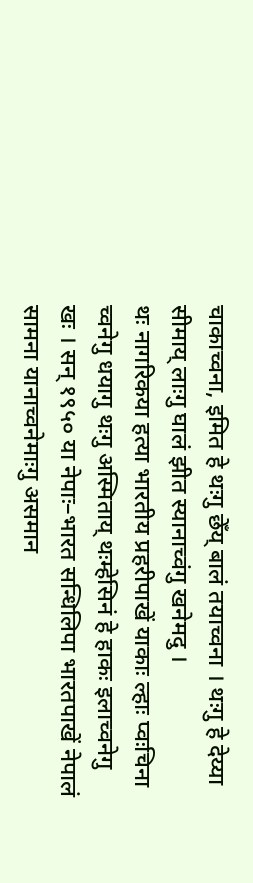चाकाच्वना, इमित हे थःगु छेँय् बालं तयाच्वना । थःगु हे देय्या सीमाय् लाःगु घालं झीत स्यानाच्वंगु खनेमदु ।
थः नागरिकया हत्या भारतीय प्रहरीपाखें याकाः ल्हाः प्वःचिना च्वनेगु धयागु थःगु अस्मिताय् थःम्हेसिनं हे हाकः इलाच्वनेगु खः । सन् १९५० या नेपाः–भारत सन्धिलिपा भारतपाखें नेपालं सामना यानाच्वनेमाःगु असमान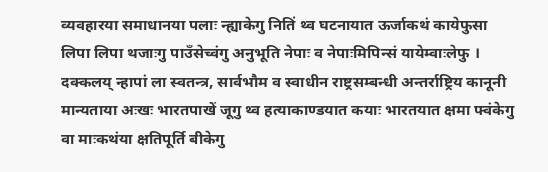व्यवहारया समाधानया पलाः न्ह्याकेगु नितिं थ्व घटनायात ऊर्जाकथं कायेफुसा लिपा लिपा थजाःगु पाउँसेच्वंगु अनुभूति नेपाः व नेपाःमिपिन्सं यायेम्वाःलेफु ।
दक्कलय् न्हापां ला स्वतन्त्र, सार्वभौम व स्वाधीन राष्ट्रसम्बन्धी अन्तर्राष्ट्रिय कानूनी मान्यताया अःखः भारतपाखें जूगु थ्व हत्याकाण्डयात कयाः भारतयात क्षमा फ्वंकेगु वा माःकथंया क्षतिपूर्ति बीकेगु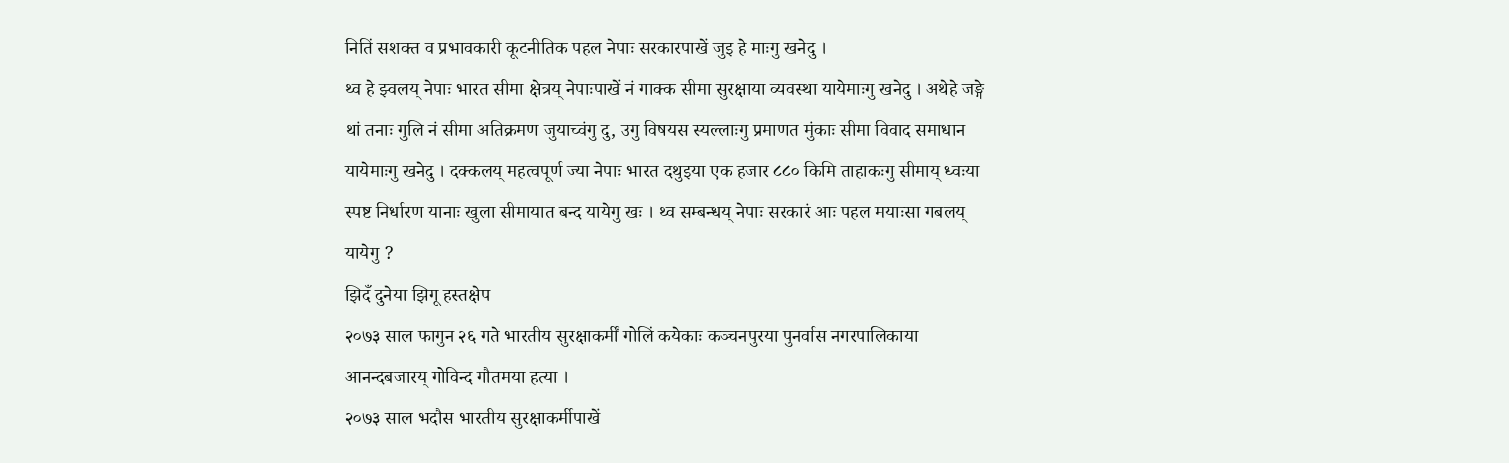नितिं सशक्त व प्रभावकारी कूटनीतिक पहल नेपाः सरकारपाखें जुइ हे माःगु खनेदु ।
थ्व हे झ्वलय् नेपाः भारत सीमा क्षेत्रय् नेपाःपाखें नं गाक्क सीमा सुरक्षाया व्यवस्था यायेमाःगु खनेदु । अथेहे जङ्गे थां तनाः गुलि नं सीमा अतिक्रमण जुयाच्वंगु दु, उगु विषयस स्यल्लाःगु प्रमाणत मुंकाः सीमा विवाद समाधान यायेमाःगु खनेदु । दक्कलय् महत्वपूर्ण ज्या नेपाः भारत दथुइया एक हजार ८८० किमि ताहाकःगु सीमाय् ध्वःया स्पष्ट निर्धारण यानाः खुला सीमायात बन्द यायेगु खः । थ्व सम्बन्धय् नेपाः सरकारं आः पहल मयाःसा गबलय् यायेगु ?
झिदँ दुनेया झिगू हस्तक्षेप
२०७३ साल फागुन २६ गते भारतीय सुरक्षाकर्मीं गोलिं कयेकाः कञ्चनपुरया पुनर्वास नगरपालिकाया आनन्दबजारय् गोविन्द गौतमया हत्या ।
२०७३ साल भदौस भारतीय सुरक्षाकर्मीपाखें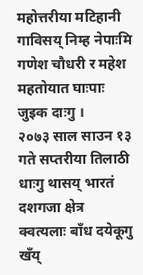महोत्तरीया मटिहानी गाविसय् निम्ह नेपाःमि गणेश चौधरी र महेश महतोयात घाःपाः जुइक दाःगु ।
२०७३ साल साउन १३ गते सप्तरीया तिलाठी धाःगु थासय् भारतं दशगजा क्षेत्र क्वत्यलाः बाँध दयेकूगु खँय्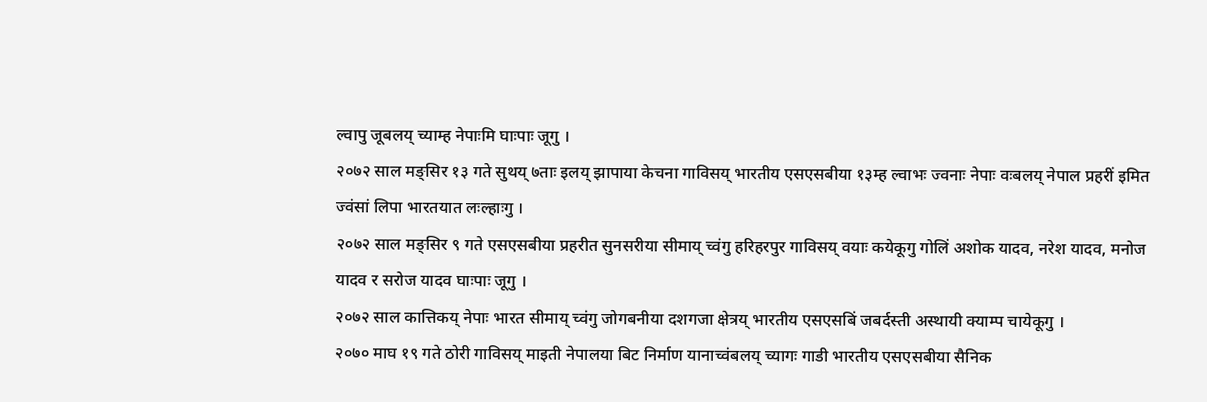ल्वापु जूबलय् च्याम्ह नेपाःमि घाःपाः जूगु ।
२०७२ साल मङ्सिर १३ गते सुथय् ७ताः इलय् झापाया केचना गाविसय् भारतीय एसएसबीया १३म्ह ल्वाभः ज्वनाः नेपाः वःबलय् नेपाल प्रहरीं इमित ज्वंसां लिपा भारतयात लःल्हाःगु ।
२०७२ साल मङ्सिर ९ गते एसएसबीया प्रहरीत सुनसरीया सीमाय् च्वंगु हरिहरपुर गाविसय् वयाः कयेकूगु गोलिं अशोक यादव, नरेश यादव, मनोज यादव र सरोज यादव घाःपाः जूगु ।
२०७२ साल कात्तिकय् नेपाः भारत सीमाय् च्वंगु जोगबनीया दशगजा क्षेत्रय् भारतीय एसएसबिं जबर्दस्ती अस्थायी क्याम्प चायेकूगु ।
२०७० माघ १९ गते ठोरी गाविसय् माइती नेपालया बिट निर्माण यानाच्वंबलय् च्यागः गाडी भारतीय एसएसबीया सैनिक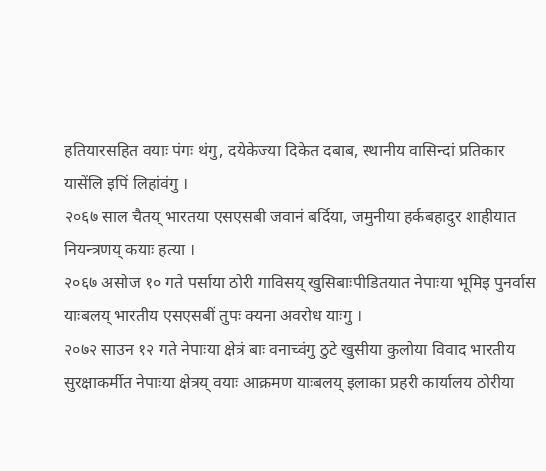हतियारसहित वयाः पंगः थंगु, दयेकेज्या दिकेत दबाब, स्थानीय वासिन्दां प्रतिकार यासेंलि इपिं लिहांवंगु ।
२०६७ साल चैतय् भारतया एसएसबी जवानं बर्दिया, जमुनीया हर्कबहादुर शाहीयात नियन्त्रणय् कयाः हत्या ।
२०६७ असोज १० गते पर्साया ठोरी गाविसय् खुसिबाःपीडितयात नेपाःया भूमिइ पुनर्वास याःबलय् भारतीय एसएसबीं तुपः क्यना अवरोध याःगु ।
२०७२ साउन १२ गते नेपाःया क्षेत्रं बाः वनाच्वंगु ठुटे खुसीया कुलोया विवाद भारतीय सुरक्षाकर्मीत नेपाःया क्षेत्रय् वयाः आक्रमण याःबलय् इलाका प्रहरी कार्यालय ठोरीया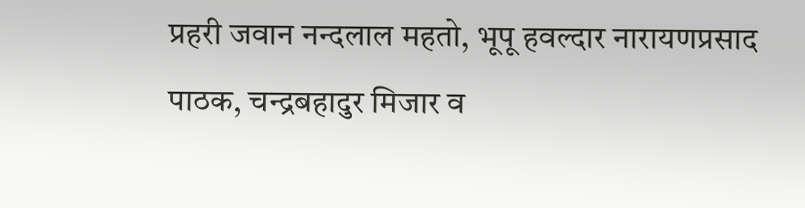प्रहरी जवान नन्दलाल महतो, भूपू हवल्दार नारायणप्रसाद पाठक, चन्द्रबहादुर मिजार व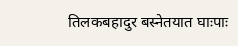तिलकबहादुर बस्नेतयात घाःपाः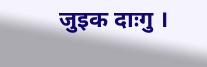जुइक दाःगु ।